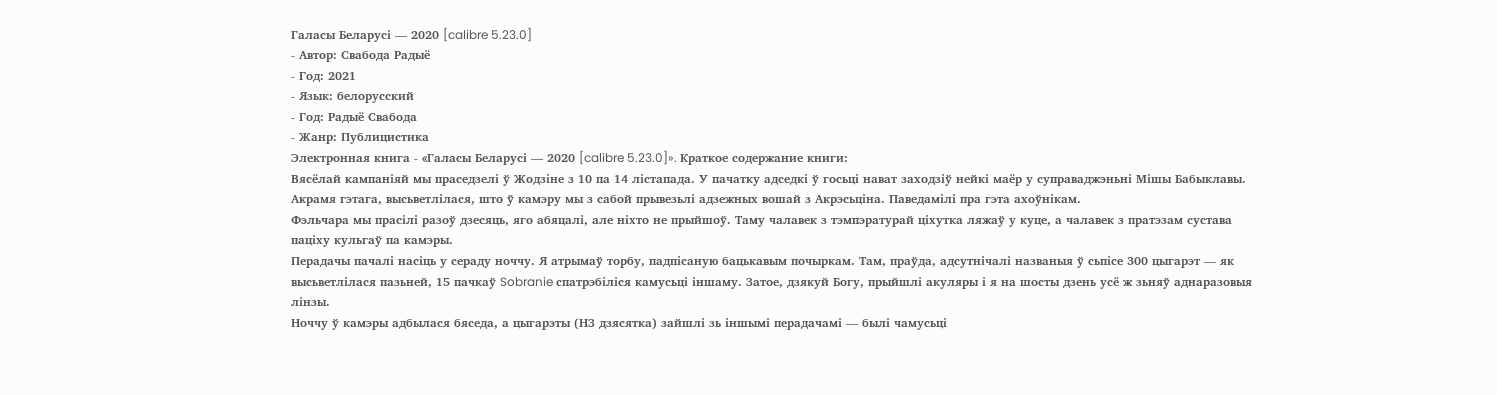Галасы Беларусі — 2020 [calibre 5.23.0]
- Автор: Свабода Радыё
- Год: 2021
- Язык: белорусский
- Год: Радыё Свабода
- Жанр: Публицистика
Электронная книга - «Галасы Беларусі — 2020 [calibre 5.23.0]». Краткое содержание книги:
Вясёлай кампаніяй мы праседзелі ў Жодзіне з 10 па 14 лістапада. У пачатку адседкі ў госьці нават заходзіў нейкі маёр у суправаджэньні Мішы Бабыклавы. Акрамя гэтага, высьветлілася, што ў камэру мы з сабой прывезьлі адзежных вошай з Акрэсьціна. Паведамілі пра гэта ахоўнікам.
Фэльчара мы прасілі разоў дзесяць, яго абяцалі, але ніхто не прыйшоў. Таму чалавек з тэмпэратурай ціхутка ляжаў у куце, а чалавек з пратэзам сустава паціху кульгаў па камэры.
Перадачы пачалі насіць у сераду ноччу. Я атрымаў торбу, падпісаную бацькавым почыркам. Там, праўда, адсутнічалі названыя ў сьпісе 300 цыгарэт — як высьветлілася пазьней, 15 пачкаў Sobranie спатрэбіліся камусьці іншаму. Затое, дзякуй Богу, прыйшлі акуляры і я на шосты дзень усё ж зьняў аднаразовыя лінзы.
Ноччу ў камэры адбылася бяседа, а цыгарэты (НЗ дзясятка) зайшлі зь іншымі перадачамі — былі чамусьці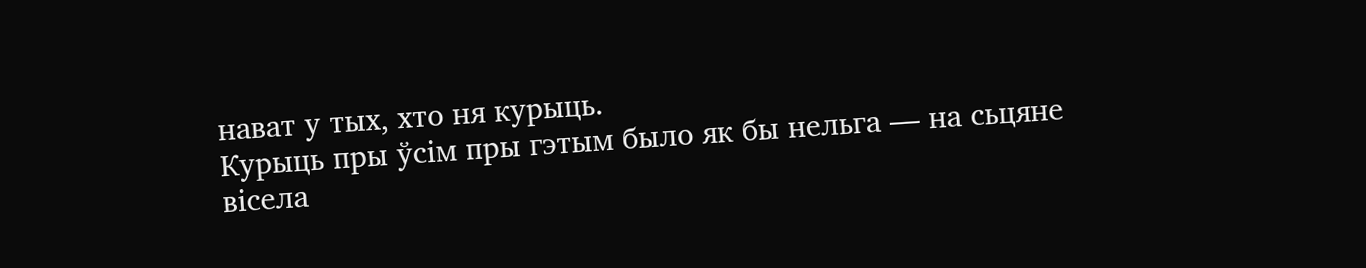нават у тых, хто ня курыць.
Курыць пры ўсім пры гэтым было як бы нельга — на сьцяне вісела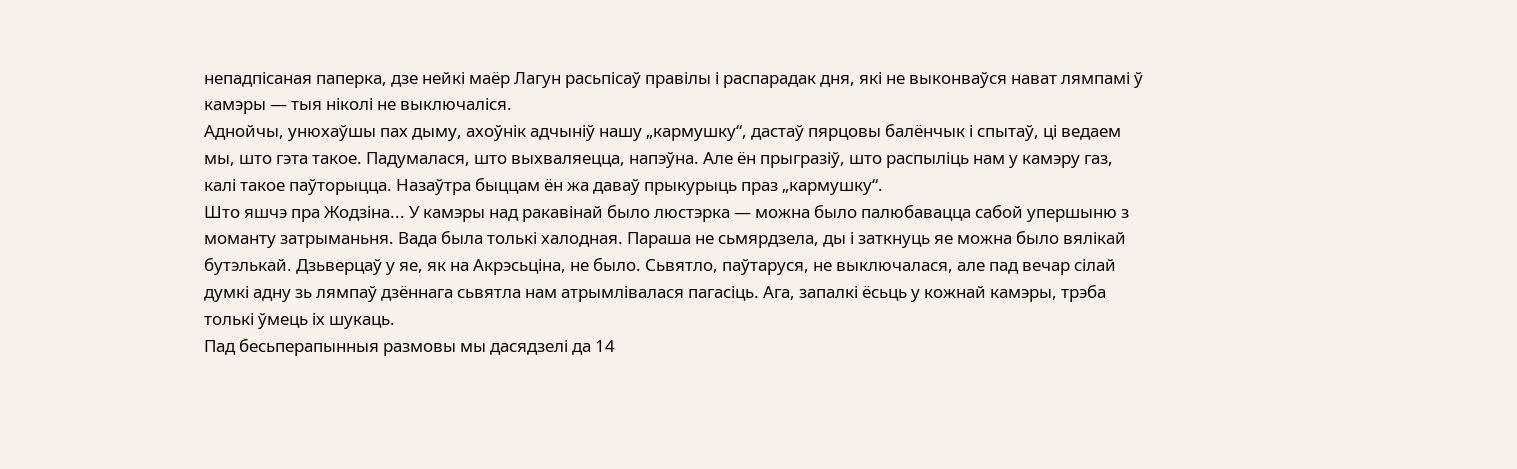непадпісаная паперка, дзе нейкі маёр Лагун расьпісаў правілы і распарадак дня, які не выконваўся нават лямпамі ў камэры — тыя ніколі не выключаліся.
Аднойчы, унюхаўшы пах дыму, ахоўнік адчыніў нашу „кармушку“, дастаў пярцовы балёнчык і спытаў, ці ведаем мы, што гэта такое. Падумалася, што выхваляецца, напэўна. Але ён прыгразіў, што распыліць нам у камэру газ, калі такое паўторыцца. Назаўтра быццам ён жа даваў прыкурыць праз „кармушку“.
Што яшчэ пра Жодзіна... У камэры над ракавінай было люстэрка — можна было палюбавацца сабой упершыню з моманту затрыманьня. Вада была толькі халодная. Параша не сьмярдзела, ды і заткнуць яе можна было вялікай бутэлькай. Дзьверцаў у яе, як на Акрэсьціна, не было. Сьвятло, паўтаруся, не выключалася, але пад вечар сілай думкі адну зь лямпаў дзённага сьвятла нам атрымлівалася пагасіць. Ага, запалкі ёсьць у кожнай камэры, трэба толькі ўмець іх шукаць.
Пад бесьперапынныя размовы мы дасядзелі да 14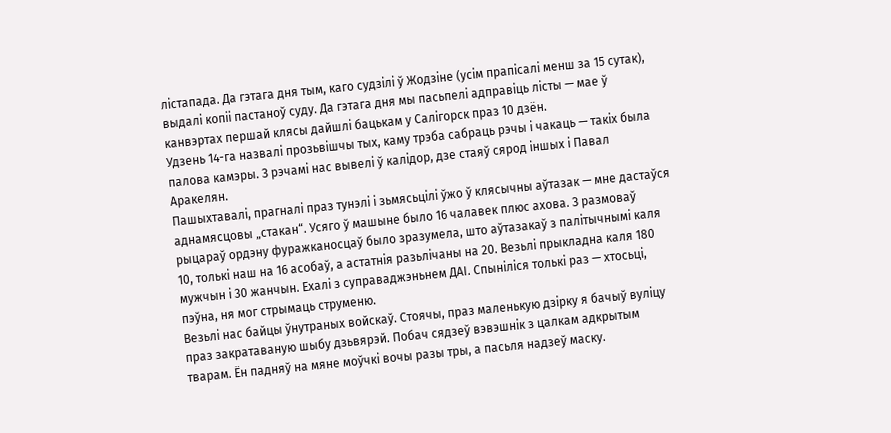лістапада. Да гэтага дня тым, каго судзілі ў Жодзіне (усім прапісалі менш за 15 сутак), выдалі копіі пастаноў суду. Да гэтага дня мы пасьпелі адправіць лісты — мае ў канвэртах першай клясы дайшлі бацькам у Салігорск праз 10 дзён.
Удзень 14-га назвалі прозьвішчы тых, каму трэба сабраць рэчы і чакаць — такіх была палова камэры. З рэчамі нас вывелі ў калідор, дзе стаяў сярод іншых і Павал Аракелян.
Пашыхтавалі, прагналі праз тунэлі і зьмясьцілі ўжо ў клясычны аўтазак — мне дастаўся аднамясцовы „стакан“. Усяго ў машыне было 16 чалавек плюс ахова. З размоваў рыцараў ордэну фуражканосцаў было зразумела, што аўтазакаў з палітычнымі каля 10, толькі наш на 16 асобаў, а астатнія разьлічаны на 20. Везьлі прыкладна каля 180 мужчын і 30 жанчын. Ехалі з суправаджэньнем ДАІ. Спыніліся толькі раз — хтосьці, пэўна, ня мог стрымаць струменю.
Везьлі нас байцы ўнутраных войскаў. Стоячы, праз маленькую дзірку я бачыў вуліцу праз закратаваную шыбу дзьвярэй. Побач сядзеў вэвэшнік з цалкам адкрытым тварам. Ён падняў на мяне моўчкі вочы разы тры, а пасьля надзеў маску.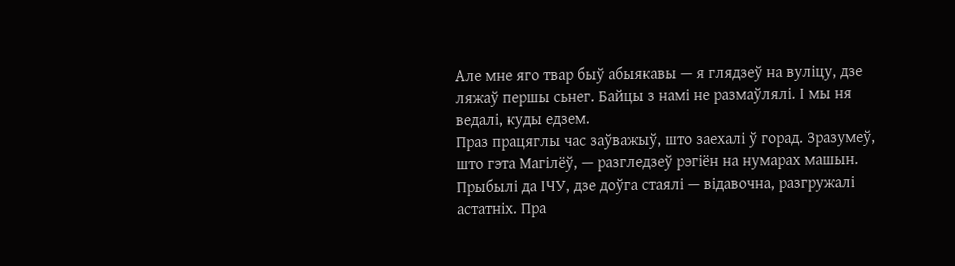Але мне яго твар быў абыякавы — я глядзеў на вуліцу, дзе ляжаў першы сьнег. Байцы з намі не размаўлялі. І мы ня ведалі, куды едзем.
Праз працяглы час заўважыў, што заехалі ў горад. Зразумеў, што гэта Магілёў, — разгледзеў рэгіён на нумарах машын. Прыбылі да ІЧУ, дзе доўга стаялі — відавочна, разгружалі астатніх. Пра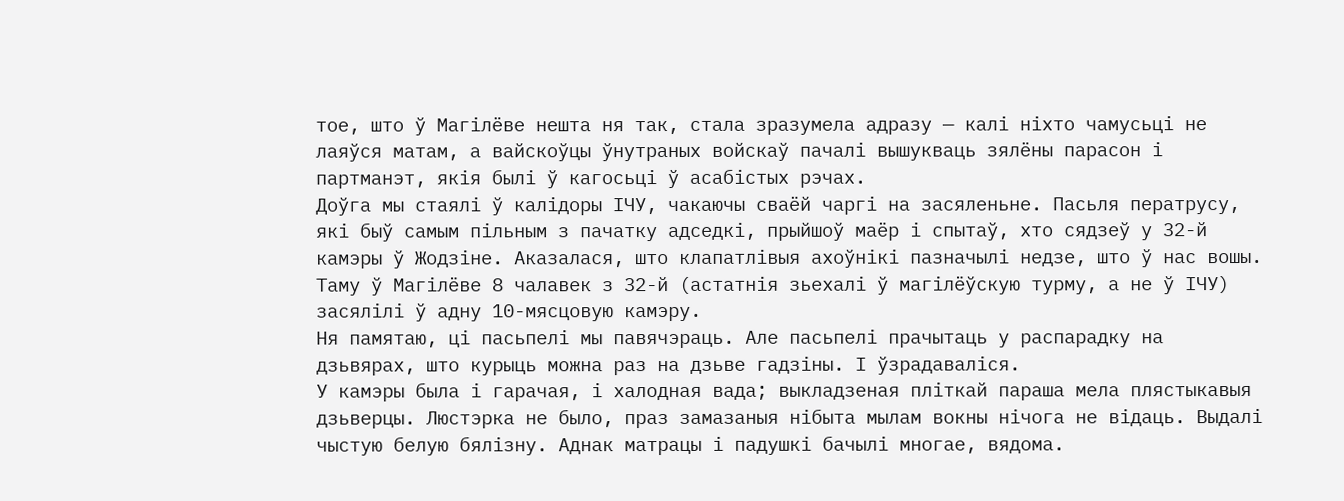тое, што ў Магілёве нешта ня так, стала зразумела адразу — калі ніхто чамусьці не лаяўся матам, а вайскоўцы ўнутраных войскаў пачалі вышукваць зялёны парасон і партманэт, якія былі ў кагосьці ў асабістых рэчах.
Доўга мы стаялі ў калідоры ІЧУ, чакаючы сваёй чаргі на засяленьне. Пасьля ператрусу, які быў самым пільным з пачатку адседкі, прыйшоў маёр і спытаў, хто сядзеў у 32-й камэры ў Жодзіне. Аказалася, што клапатлівыя ахоўнікі пазначылі недзе, што ў нас вошы. Таму ў Магілёве 8 чалавек з 32-й (астатнія зьехалі ў магілёўскую турму, а не ў ІЧУ) засялілі ў адну 10-мясцовую камэру.
Ня памятаю, ці пасьпелі мы павячэраць. Але пасьпелі прачытаць у распарадку на дзьвярах, што курыць можна раз на дзьве гадзіны. І ўзрадаваліся.
У камэры была і гарачая, і халодная вада; выкладзеная пліткай параша мела плястыкавыя дзьверцы. Люстэрка не было, праз замазаныя нібыта мылам вокны нічога не відаць. Выдалі чыстую белую бялізну. Аднак матрацы і падушкі бачылі многае, вядома.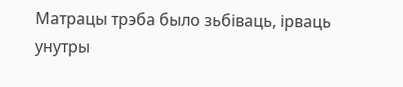Матрацы трэба было зьбіваць, ірваць унутры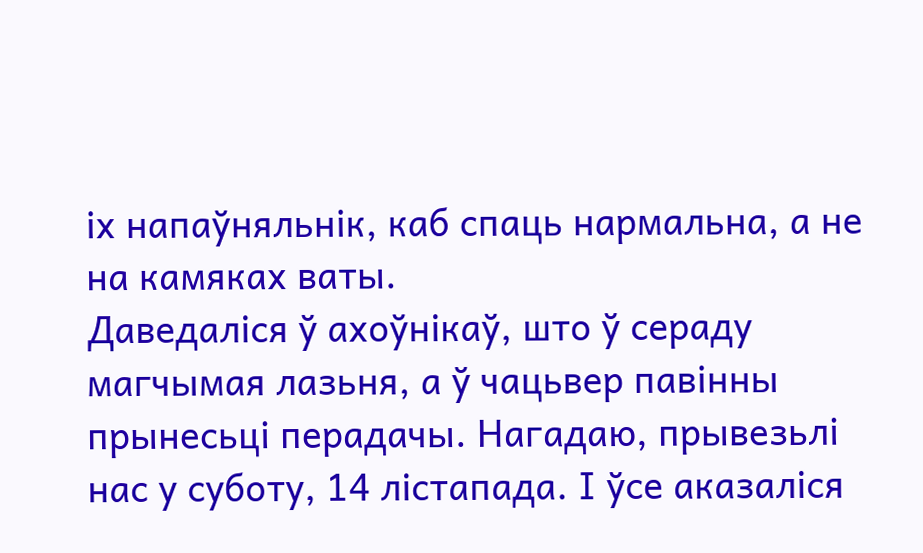іх напаўняльнік, каб спаць нармальна, а не на камяках ваты.
Даведаліся ў ахоўнікаў, што ў сераду магчымая лазьня, а ў чацьвер павінны прынесьці перадачы. Нагадаю, прывезьлі нас у суботу, 14 лістапада. І ўсе аказаліся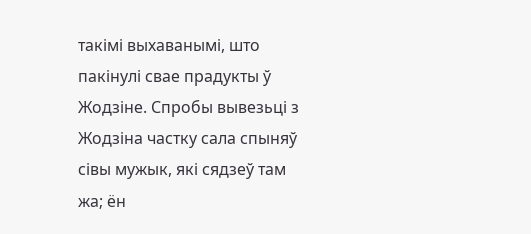такімі выхаванымі, што пакінулі свае прадукты ў Жодзіне. Спробы вывезьці з Жодзіна частку сала спыняў сівы мужык, які сядзеў там жа; ён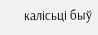калісьці быў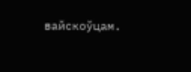вайскоўцам.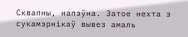Сквапны, напэўна. Затое нехта з сукамэрнікаў вывез амаль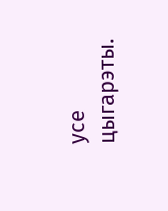усе цыгарэты.